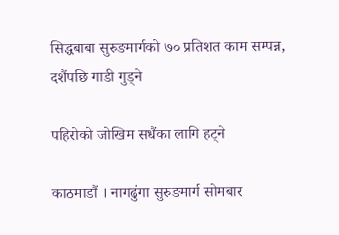सिद्धबाबा सुरुङमार्गको ७० प्रतिशत काम सम्पन्न, दशैंपछि गाडी गुड्ने

पहिरोको जोखिम सधैंका लागि हट्ने

काठमाडौं । नागढुंगा सुरुङमार्ग सोमबार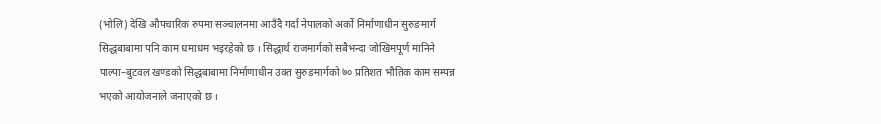(भोलि) देखि औपचारिक रुपमा सञ्चालनमा आउँदै गर्दा नेपालको अर्को निर्माणाधीन सुरुङमार्ग सिद्धबाबामा पनि काम धमाधम भइरहेको छ । सिद्धार्थ राजमार्गको सबैभन्दा जोखिमपूर्ण मानिने पाल्पा–बुटवल खण्डको सिद्धबाबामा निर्माणाधीन उक्त सुरुङमार्गको ७० प्रतिशत भौतिक काम सम्पन्न भएको आयोजनाले जनाएको छ ।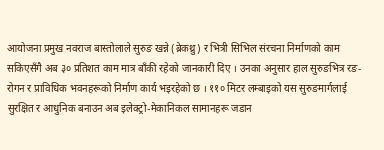आयोजना प्रमुख नवराज बास्तोलाले सुरुङ खन्ने (ब्रेकथ्रु) र भित्री सिभिल संरचना निर्माणको काम सकिएसँगै अब ३० प्रतिशत काम मात्र बाँकी रहेको जानकारी दिए । उनका अनुसार हाल सुरुङभित्र रङ-रोगन र प्राविधिक भवनहरूको निर्माण कार्य भइरहेको छ । ११० मिटर लम्बाइको यस सुरुङमार्गलाई सुरक्षित र आधुनिक बनाउन अब इलेक्ट्रो-मेकानिकल सामानहरू जडान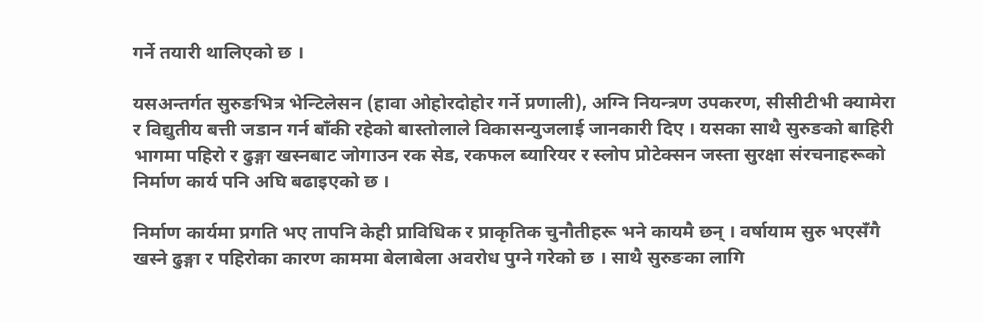गर्ने तयारी थालिएको छ ।

यसअन्तर्गत सुरुङभित्र भेन्टिलेसन (हावा ओहोरदोहोर गर्ने प्रणाली), अग्नि नियन्त्रण उपकरण, सीसीटीभी क्यामेरा र विद्युतीय बत्ती जडान गर्न बाँकी रहेको बास्तोलाले विकासन्युजलाई जानकारी दिए । यसका साथै सुरुङको बाहिरी भागमा पहिरो र ढुङ्गा खस्नबाट जोगाउन रक सेड, रकफल ब्यारियर र स्लोप प्रोटेक्सन जस्ता सुरक्षा संरचनाहरूको निर्माण कार्य पनि अघि बढाइएको छ ।

निर्माण कार्यमा प्रगति भए तापनि केही प्राविधिक र प्राकृतिक चुनौतीहरू भने कायमै छन् । वर्षायाम सुरु भएसँगै खस्ने ढुङ्गा र पहिरोका कारण काममा बेलाबेला अवरोध पुग्ने गरेको छ । साथै सुरुङका लागि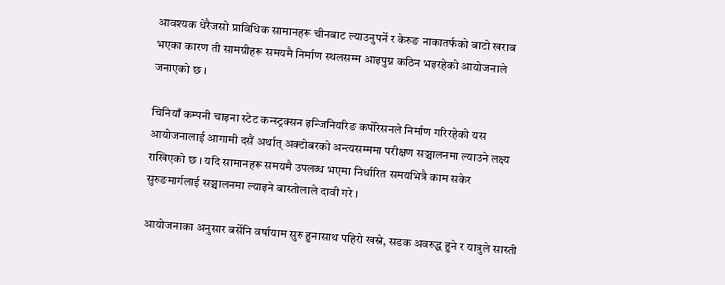आवश्यक धेरैजसो प्राविधिक सामानहरू चीनबाट ल्याउनुपर्ने र केरुङ नाकातर्फको बाटो खराब भएका कारण ती सामग्रीहरू समयमै निर्माण स्थलसम्म आइपुग्न कठिन भइरहेको आयोजनाले जनाएको छ ।

चिनियाँ कम्पनी चाइना स्टेट कन्स्ट्रक्सन इन्जिनियरिङ कर्पोरेसनले निर्माण गरिरहेको यस आयोजनालाई आगामी दसैं अर्थात् अक्टोबरको अन्त्यसम्ममा परीक्षण सञ्चालनमा ल्याउने लक्ष्य राखिएको छ । यदि सामानहरू समयमै उपलब्ध भएमा निर्धारित समयभित्रै काम सकेर सुरुङमार्गलाई सञ्चालनमा ल्याइने बास्तोलाले दावी गरे ।

आयोजनाका अनुसार बर्सेनि वर्षायाम सुरु हुनासाथ पहिरो खस्ने, सडक अवरुद्ध हुने र यात्रुले सास्ती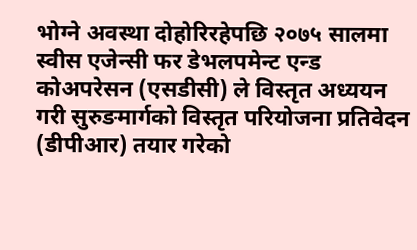भोग्ने अवस्था दोहोरिरहेपछि २०७५ सालमा स्वीस एजेन्सी फर डेभलपमेन्ट एन्ड कोअपरेसन (एसडीसी) ले विस्तृत अध्ययन गरी सुरुङमार्गको विस्तृत परियोजना प्रतिवेदन (डीपीआर) तयार गरेको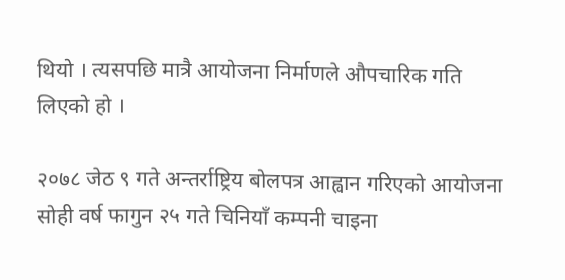थियो । त्यसपछि मात्रै आयोजना निर्माणले औपचारिक गति लिएको हो ।

२०७८ जेठ ९ गते अन्तर्राष्ट्रिय बोलपत्र आह्वान गरिएको आयोजना सोही वर्ष फागुन २५ गते चिनियाँ कम्पनी चाइना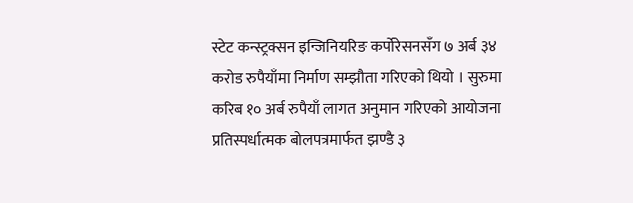स्टेट कन्स्ट्रक्सन इन्जिनियरिङ कर्पोरेसनसँग ७ अर्ब ३४ करोड रुपैयाँमा निर्माण सम्झौता गरिएको थियो । सुरुमा करिब १० अर्ब रुपैयाँ लागत अनुमान गरिएको आयोजना प्रतिस्पर्धात्मक बोलपत्रमार्फत झण्डै ३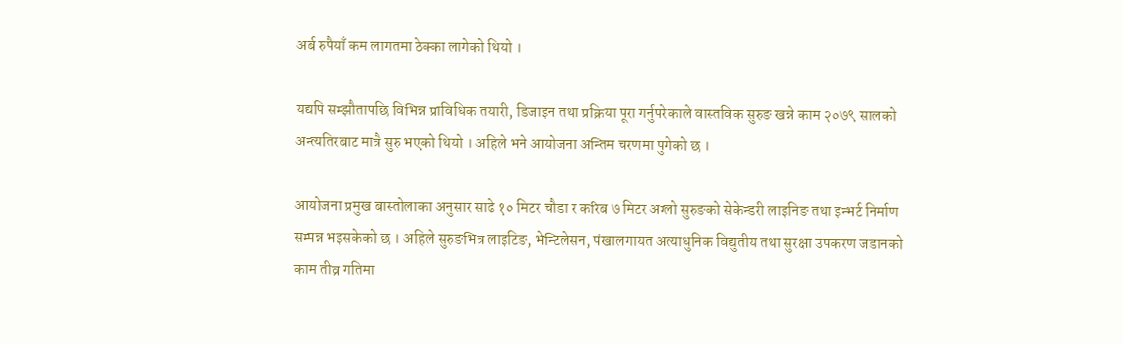अर्ब रुपैयाँ कम लागतमा ठेक्का लागेको थियो ।

यद्यपि सम्झौतापछि विभिन्न प्राविधिक तयारी, डिजाइन तथा प्रक्रिया पूरा गर्नुपरेकाले वास्तविक सुरुङ खन्ने काम २०७९ सालको अन्त्यतिरबाट मात्रै सुरु भएको थियो । अहिले भने आयोजना अन्तिम चरणमा पुगेको छ ।

आयोजना प्रमुख बास्तोलाका अनुसार साढे १० मिटर चौडा र करिब ७ मिटर अग्लो सुरुङको सेकेन्डरी लाइनिङ तथा इन्भर्ट निर्माण सम्पन्न भइसकेको छ । अहिले सुरुङभित्र लाइटिङ, भेन्टिलेसन, पंखालगायत अत्याधुनिक विद्युतीय तथा सुरक्षा उपकरण जडानको काम तीव्र गतिमा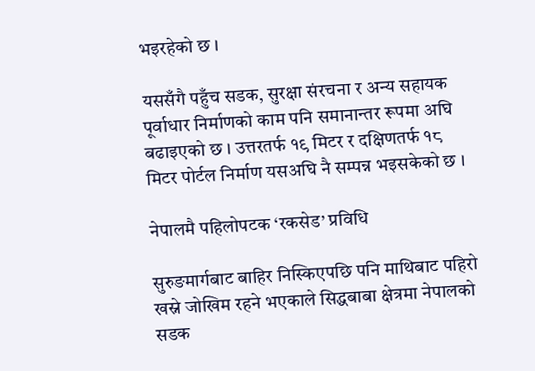भइरहेको छ ।

यससँगै पहुँच सडक, सुरक्षा संरचना र अन्य सहायक पूर्वाधार निर्माणको काम पनि समानान्तर रूपमा अघि बढाइएको छ । उत्तरतर्फ १९ मिटर र दक्षिणतर्फ १८ मिटर पोर्टल निर्माण यसअघि नै सम्पन्न भइसकेको छ ।

नेपालमै पहिलोपटक ‘रकसेड’ प्रविधि

सुरुङमार्गबाट बाहिर निस्किएपछि पनि माथिबाट पहिरो खस्ने जोखिम रहने भएकाले सिद्धबाबा क्षेत्रमा नेपालको सडक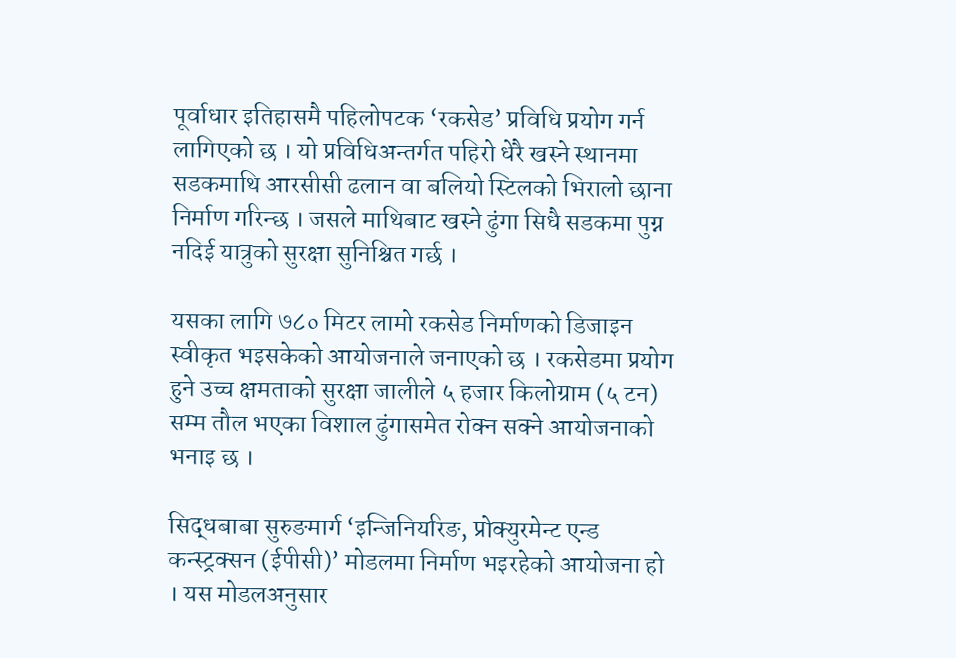पूर्वाधार इतिहासमै पहिलोपटक ‘रकसेड’ प्रविधि प्रयोग गर्न लागिएको छ । यो प्रविधिअन्तर्गत पहिरो धेरै खस्ने स्थानमा सडकमाथि आरसीसी ढलान वा बलियो स्टिलको भिरालो छाना निर्माण गरिन्छ । जसले माथिबाट खस्ने ढुंगा सिधै सडकमा पुग्न नदिई यात्रुको सुरक्षा सुनिश्चित गर्छ ।

यसका लागि ७८० मिटर लामो रकसेड निर्माणको डिजाइन स्वीकृत भइसकेको आयोजनाले जनाएको छ । रकसेडमा प्रयोग हुने उच्च क्षमताको सुरक्षा जालीले ५ हजार किलोग्राम (५ टन) सम्म तौल भएका विशाल ढुंगासमेत रोक्न सक्ने आयोजनाको भनाइ छ ।

सिद्धबाबा सुरुङमार्ग ‘इन्जिनियरिङ, प्रोक्युरमेन्ट एन्ड कन्स्ट्रक्सन (ईपीसी)’ मोडलमा निर्माण भइरहेको आयोजना हो । यस मोडलअनुसार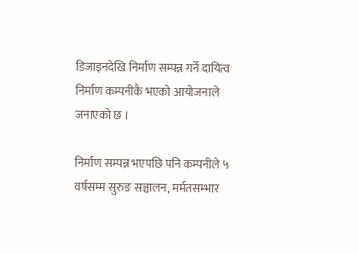डिजाइनदेखि निर्माण सम्पन्न गर्ने दायित्व निर्माण कम्पनीकै भएको आयोजनाले जनाएको छ ।

निर्माण सम्पन्न भएपछि पनि कम्पनीले ५ वर्षसम्म सुरुङ सञ्चालन, मर्मतसम्भार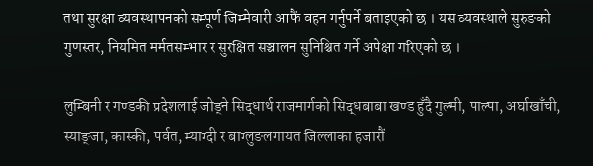तथा सुरक्षा व्यवस्थापनको सम्पूर्ण जिम्मेवारी आफैं वहन गर्नुपर्ने बताइएको छ । यस व्यवस्थाले सुरुङको गुणस्तर, नियमित मर्मतसम्भार र सुरक्षित सञ्चालन सुनिश्चित गर्ने अपेक्षा गरिएको छ ।

लुम्बिनी र गण्डकी प्रदेशलाई जोड्ने सिद्धार्थ राजमार्गको सिद्धबाबा खण्ड हुँदै गुल्मी, पाल्पा, अर्घाखाँची, स्याङ्जा, कास्की, पर्वत, म्याग्दी र बाग्लुङलगायत जिल्लाका हजारौं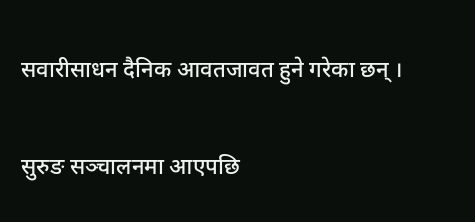सवारीसाधन दैनिक आवतजावत हुने गरेका छन् ।

सुरुङ सञ्चालनमा आएपछि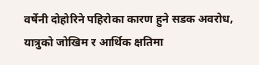वर्षेनी दोहोरिने पहिरोका कारण हुने सडक अवरोध, यात्रुको जोखिम र आर्थिक क्षतिमा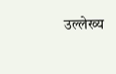उल्लेख्य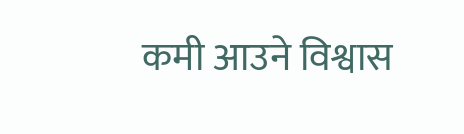कमी आउने विश्वास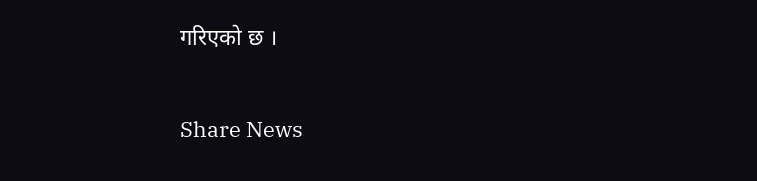गरिएको छ ।

Share News